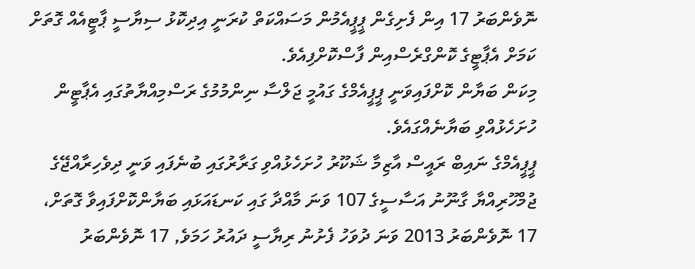ނޮވެންބަރު 17 އިން ފެށިގެން ޕީޕީއެމުން މަސައްކަތް ކުރަނީ އިދިކޮޅު ސިޔާސީ ޕާޓީއެއް ގޮތަށް ކަމަށް އެޕާޓީގެ ކޮންގްރެސްއިން ފާސްކޮށްފިއެވެ.
މިކަން ބަޔާން ކޮށްފައިވަނީ ޕީޕީއެމްގެ ގައުމީ ޖަލްސާ ނިންމުމުގެ ރަސްމިއްޔާތުގައި އެޕާޓީން ހުށަހެޅުއްވި ބަޔާނެއްގައެވެ.
ޕީޕީއެމްގެ ނައިބް ރައީސް އާޒިމާ ޝަކޫރު ހުށަހެޅުއްވި ގަރާރުގައި ބުނެފައި ވަނީ ދިވެހިރާއްޖޭގެ ޖުމްހޫރިއްޔާ ގާނޫނު އަސާސީގެ 107 ވަނަ މާއްދާ ގައި ކަނޑައަޅައި ބަޔާންކޮށްފައިވާ ގޮތަށް، 17 ނޮވެންބަރު 2013 ވަނަ ދުވަހު ފެށުނު ރިޔާސީ ދައުރު ހަމަވެ, 17 ނޮވެންބަރު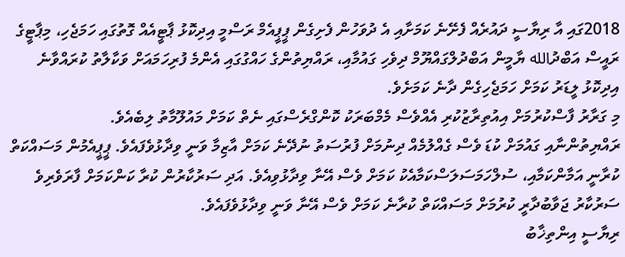2018ގައި އާ ރިޔާސީ ދައުރެއް ފެށޭނެ ކަމަށާއި އެ ދުވަހުން ފެށިގެން ޕީޕީއެމް ރަސްމީ އިދިކޮޅު ޕާޓީއެއް ގޮތުގައި ހަމަޖެހި، މިޕާޓީގެ ރައީސް އަބްދުالله ޔާމީން އަބްދުލްގައްޔޫމް ދިވެހި ގައުމާއި، ރައްޔިތުންގެ ހައްގުގައި އެންމެ ފުރިހަމައަށް ވަކާލާތު ކުރައްވާނެ އިދިކޮޅު ލީޑަރު ކަމަށް ހަމަޖެހިގެން ދާނެ ކަމަށެވެ.
މި ގަރާރު ފާސްކުރުމަށް އިއުތިރާޒުކުރި އެއްވެސް މެމްބަރަކު ކޮންގްރެސްގައި ނެތް ކަމަށް މައުލޫމާތު ލިބެއެވެ.
ރައްޔިތުންނާއި ގައުމަށް ކުޑަ ވެސް ގެއްލުމެއް ދިނުމަށް ފުރުސަތު ނުދޭނެ ކަމަށް އާޒިމާ ވަނީ ވިދާޅުވެފައެވެ. ޕީޕީއެމުން މަސައްކަތް ކުރާނީ އަމާންކަމާއި، ސުލްހަމަސަލަސްކަމާއެކު ކަމަށް ވެސް އޭނާ ވިދާޅުވިއެވެ. އަދި ސަރުކާރުން ކުރާ ކަންކަމަށް ފާރަވެރިވެ ސަރުކާރު ޖަވާބުދާރީ ކުރުމަށް މަސައްކަތް ކުރާނެ ކަމަށް ވެސް އޭނާ ވަނީ ވިދާޅުވެފައެވެ.
ރިޔާސީ އިންތިޚާބު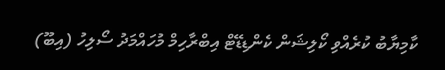ކާމިޔާބު ކުރެއްވި ކޯލިޝަން ކެންޑިޑޭޓް އިބްރާހިމް މުހައްމަދު ސޯލިހު (އިބޫ)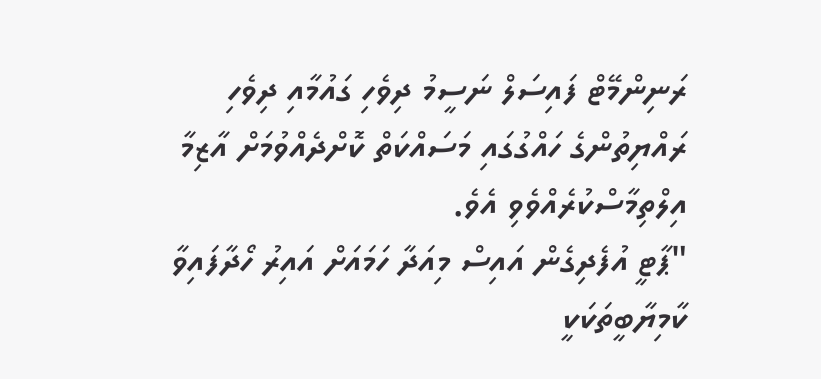ރަނިންމޭޓް ފައިސަލް ނަސީމު ދިވެހި ގައުމާއި ދިވެހި ރައްޔިތުންގެ ހައްގުގައި މަސައްކަތް ކޮށްދެއްވުމަށް އާޒިމާ އިލްތިމާސްކުރެއްވެވި އެވެ.
"ޕާޓީ އުފެދިގެން އައިސް މިއަދާ ހަމައަށް އައިރު ހޯދާފައިވާ ކާމިޔާބީތަކަކީ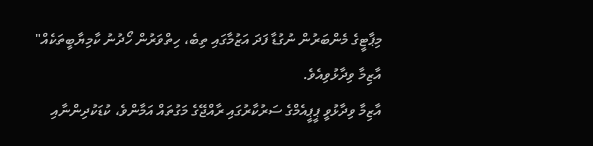މިޕާޓީގެ މެންބަރުން ނުގުޑާ ފަދަ އަޒުމާގައި ތިބެ، ހިތްވަރުން ހޯދުނު ކާމިޔާބީތަކެއް" އާޒިމާ ވިދާޅުވިއެވެ.
އާޒިމާ ވިދާޅުވީ ޕީޕީއެމްގެ ސަރުކާރުގައި ރާއްޖޭގެ މަގުތައް އަމާންވެ، ކުޑަކުދިންނާއި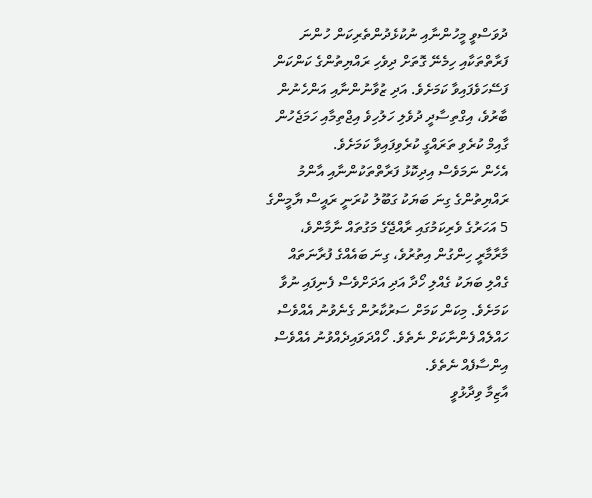ދުވަސްވީ މީހުންނާއި ނުކުޅެދުންތެރިކަން ހުންނަ ފަރާތްތަކާއި ހިމެނޭ ގޮތަށް ދިވެހި ރައްޔިތުންގެ ކަންކަން ފަސޭހަވެފައިވާ ކަމަށެވެ. އަދި ޒުވާނުންނާއި އަންހެނުން ބާރުވެ، އިގްތިސާދީ ދުވެލި ހަލުހިވެ އިޖްތިމާއި ހަމަޖެހުން ގާއިމް ކުރެވި ތަރައްގީ ކުރެވިފައިވާ ކަމަށެވެ.
އެހެން ނަމަވެސް އިދިކޮޅު ފަރާތްތަކުންނާއި އާންމު ރައްޔިތުންގެ ގިނަ ބަޔަކު ގަބޫލު ކުރަނީ ރައީސް ޔާމީންގެ 5 އަހަރުގެ ވެރިކަމުގައި ރާއްޖޭގެ މަގުތައް ނާމާންވެ، މާރާމާރީ ހިންގުން އިތުރުވެ، ގިނަ ބައެއްގެ ފުރާނަތައް ގެއްލި ބަޔަކު ގެއްލި ހޯދާ އަދި އަދަށްވެސް ފެނިފައި ނުވާ ކަމަށެވެ. މިކަން ކަމަށް ސަރުކާރުން ގެނެވުނު އެއްވެސް ހައްލެއް ފެންނާކަށް ނެތެވެ. ހޯއްދަވައިދެއްވުނު އެއްވެސް އިންސާފެއް ނެތެވެ.
އާޒިމާ ވިދާޅުވީ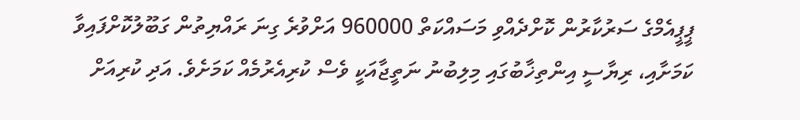ޕީޕީއެމްގެ ސަރުކާރުން ކޮށްދެއްވި މަސައްކަތް 960000 އަށްވުރެ ގިނަ ރައްޔިތުން ގަބޫލުކޮށްފައިވާ ކަމަށާއި، ރިޔާސީ އިންތިޚާބުގައި މިލިބުނު ނަތީޖާއަކީ ވެސް ކުރިއެރުމެއް ކަމަށެވެ. އަދި ކުރިއަށް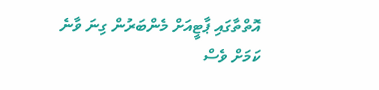އޮތްތާގައި ޕާޓީއަށް މެންބަރުން ގިނަ ވާނެ ކަމަށް ވެސް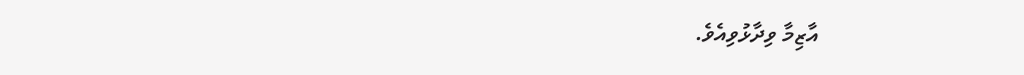އާޒިމާ ވިދާޅުވިއެވެ.